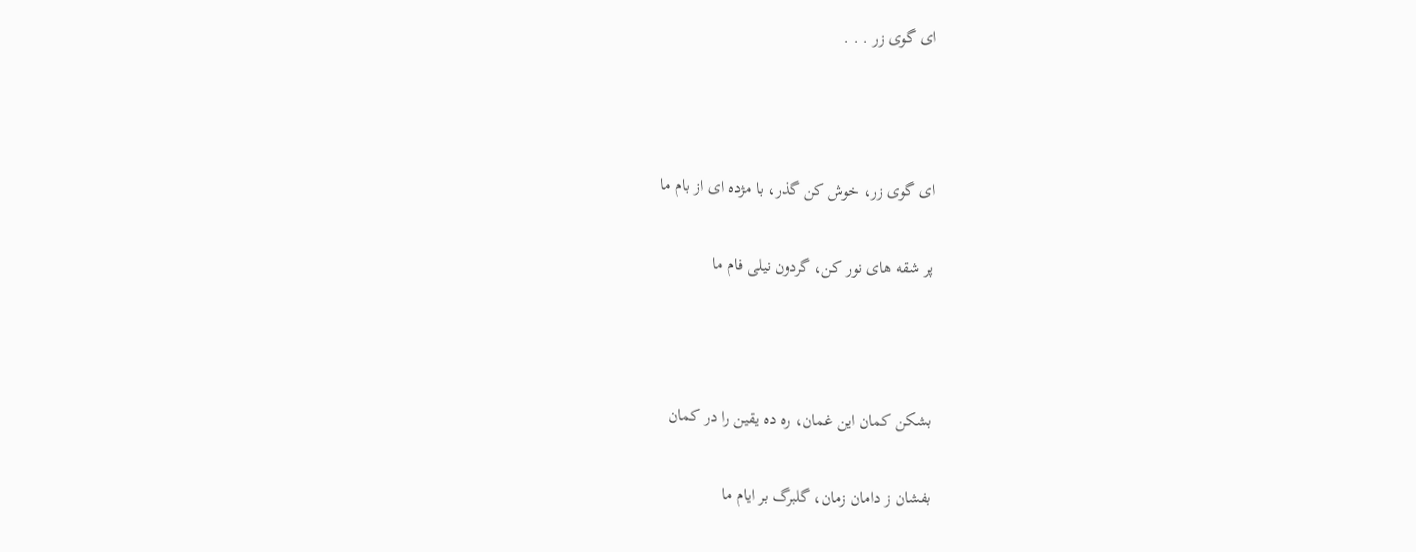ای گوی زر . . .



ای گوی زر، خوش کن گذر، با مژده ای از بام ما

پر شقه های نور کن، گردون نیلی فام ما



بشکن کمان این غمان، ره ده یقین را در کمان

بفشان ز دامان زمان، گلبرگ بر ایام ما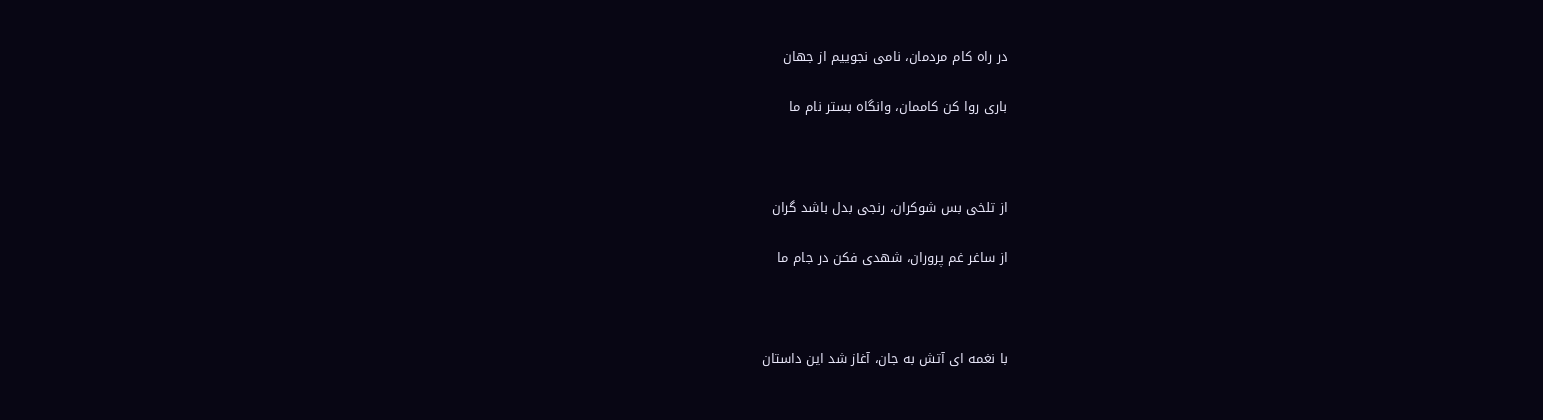در راه کام مردمان، نامی نجوییم از جهان

باری روا کن کاممان، وانگاه بستر نام ما



از تلخی بس شوکران، رنجی بدل باشد گران

از ساغر غم پروران، شهدی فکن در جام ما



با نغمه ای آتش به جان، آغاز شد این داستان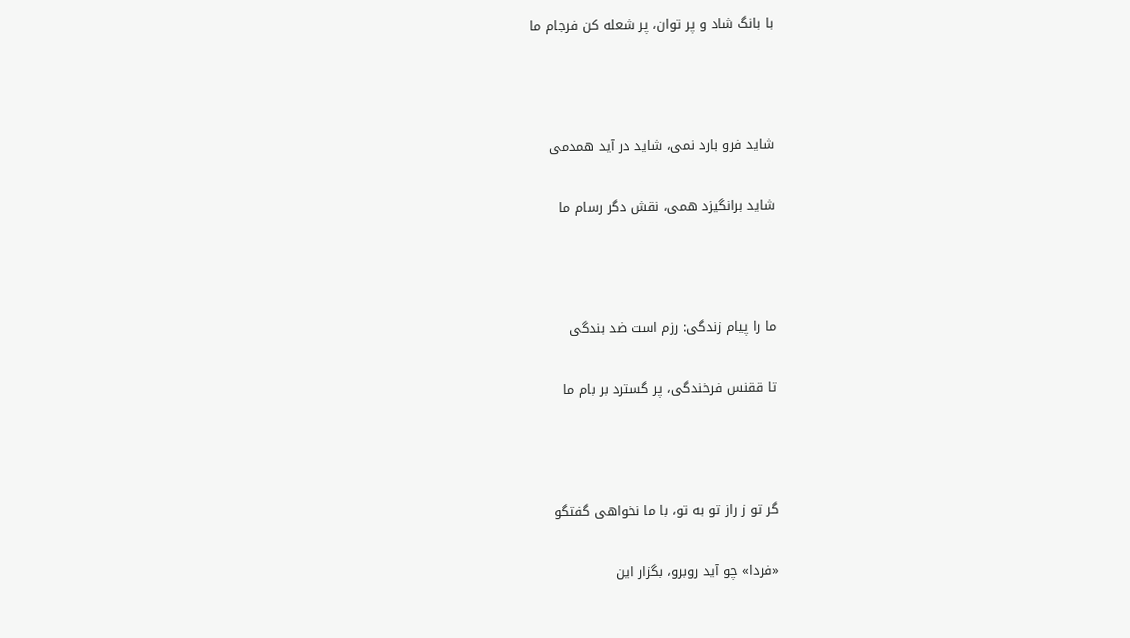با بانگ شاد و پر توان، پر شعله کن فرجام ما



شاید فرو بارد نمی، شاید در آید همدمی

شاید برانگیزد همی، نقش دگر رسام ما



ما را پیام زندگی: رزم است ضد بندگی

تا ققنس فرخندگی، پر گسترد بر بام ما



گر تو ز راز تو به تو، با ما نخواهی گفتگو

«فردا» چو آید روبرو، بگزار این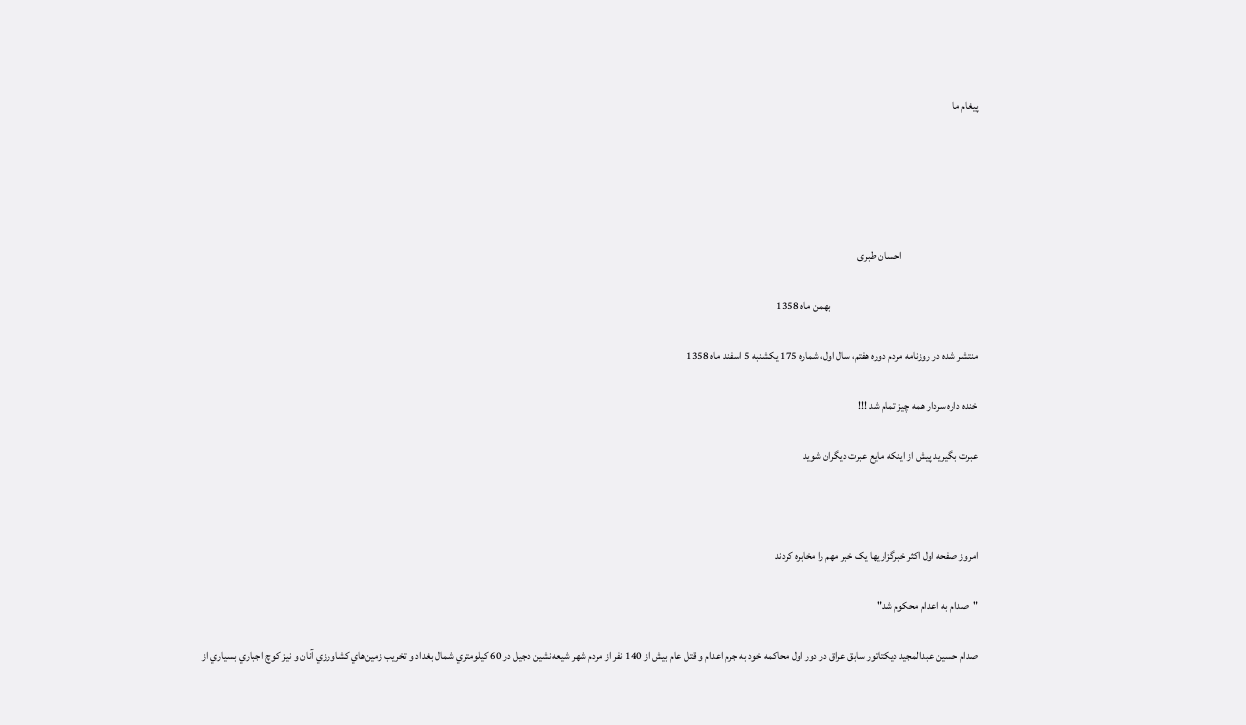پیغام ما





                                    احسان طبری

                                                                     بهمن ماه 1358

منتشر شده در روزنامه مردم دوره هفتم، سال اول، شماره 175 یکشنبه 5 اسفند ماه 1358

خنده داره سردار همه چیز تمام شد !!!

عبرت بگیرید پیش از اینکه مایع عبرت دیگران شوید



امروز صفحه اول اکثر خبرگزاریها یک خبر مهم را مخابره کردند

"صدام به اعدام محکوم شد"

صدام حسین عبدالمجید دیکتاتور سابق عراق در دور اول محاکمه خود به جرم اعدام و قتل عام بيش از 140 نفر از مردم شهر شيعه‌نشين دجيل در 60 كيلومتري شمال بغداد و تخريب زمين‌هاي كشاورزي آنان و نيز كوچ اجباري بسياري از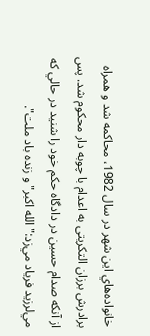خانواده‌هاي اين شهر در سال 1982، محاكمه شد و همراه برادرش برزان التکریتی به اعدام با چوبه دار محکوم شد. پس از آنكه صدام حسين در دادگاه حكم خود را شنيد در حالي كه مي‌لرزيد فرياد مي‌زد:"الله اكبر" و زنده باد ملت".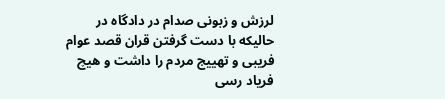لرزش و زبونی صدام در دادگاه در حالیکه با دست گرفتن قران قصد عوام فریبی و تهییج مردم را داشت و هیچ فریاد رسی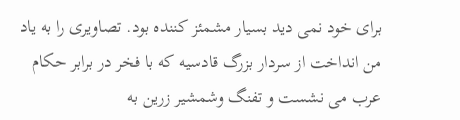برای خود نمی دید بسیار مشمئز کننده بود. تصاویری را به یاد من انداخت از سردار بزرگ قادسیه که با فخر در برابر حکام عرب می نشست و تفنگ وشمشیر زرین به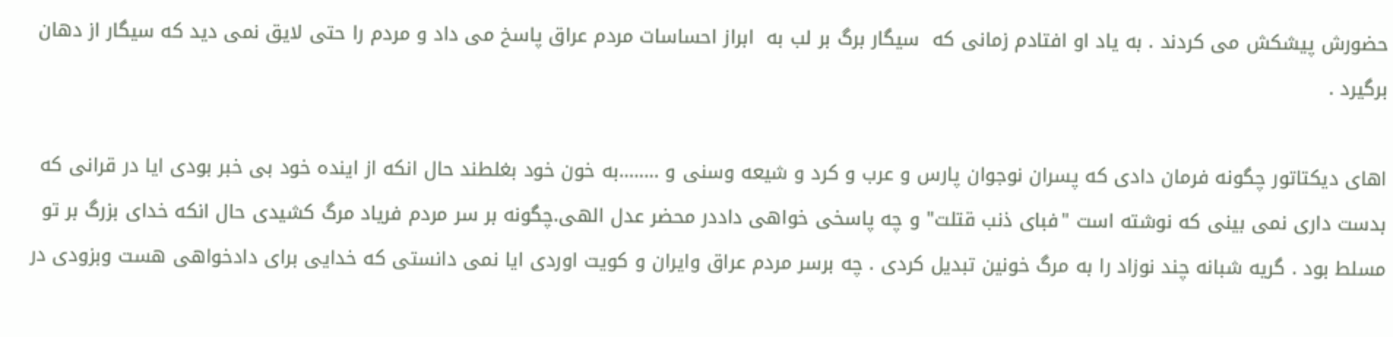حضورش پیشکش می کردند . به یاد او افتادم زمانی که  سیگار برگ بر لب به  ابراز احساسات مردم عراق پاسخ می داد و مردم را حتی لایق نمی دید که سیگار از دهان برگیرد .

اهای دیکتاتور چگونه فرمان دادی که پسران نوجوان پارس و عرب و کرد و شیعه وسنی و ........به خون خود بغلطند حال انکه از اینده خود بی خبر بودی ایا در قرانی که بدست داری نمی بینی که نوشته است "فبای ذنب قتلت" و چه پاسخی خواهی داددر محضر عدل الهی.چگونه بر سر مردم فریاد مرگ کشیدی حال انکه خدای بزرگ بر تو مسلط بود . گریه شبانه چند نوزاد را به مرگ خونین تبدیل کردی . چه برسر مردم عراق وایران و کویت اوردی ایا نمی دانستی که خدایی برای دادخواهی هست وبزودی در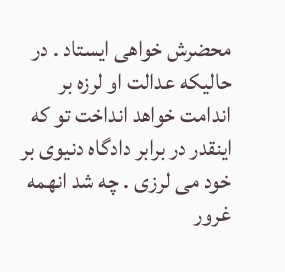محضرش خواهی ایستاد . در حالیکه عدالت او لرزه بر اندامت خواهد انداخت تو که اینقدر در برابر دادگاه دنیوی بر خود می لرزی . چه شد انهمه غرور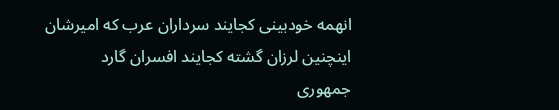انهمه خودبینی کجایند سرداران عرب که امیرشان اینچنین لرزان گشته کجایند افسران گارد جمهوری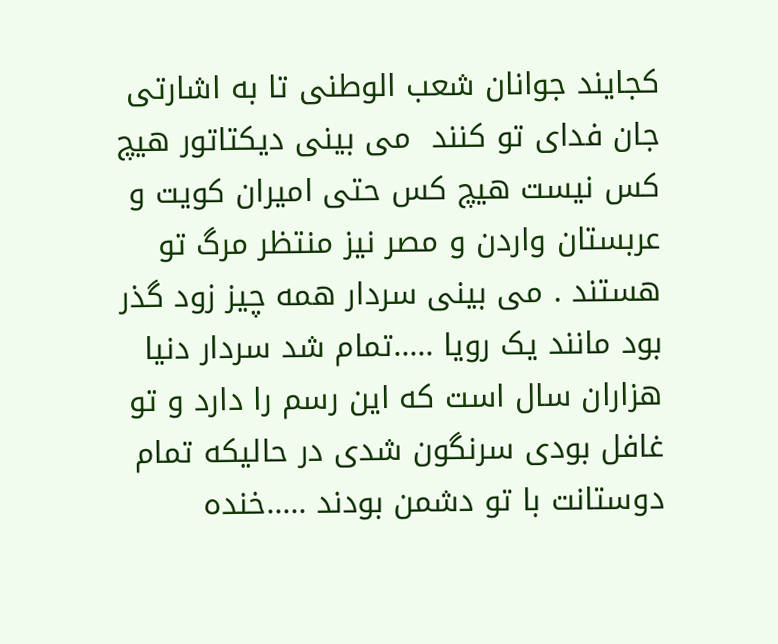کجایند جوانان شعب الوطنی تا به اشارتی جان فدای تو کنند  می بینی دیکتاتور هیچ کس نیست هیچ کس حتی امیران کویت و عربستان واردن و مصر نیز منتظر مرگ تو هستند . می بینی سردار همه چیز زود گذر بود مانند یک رویا .....تمام شد سردار دنیا هزاران سال است که این رسم را دارد و تو غافل بودی سرنگون شدی در حالیکه تمام دوستانت با تو دشمن بودند .....خنده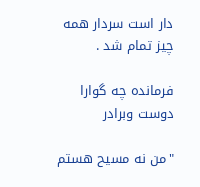دار است سردار همه چیز تمام شد .

فرمانده چه گوارا دوست وبرادر

"من نه مسیح هستم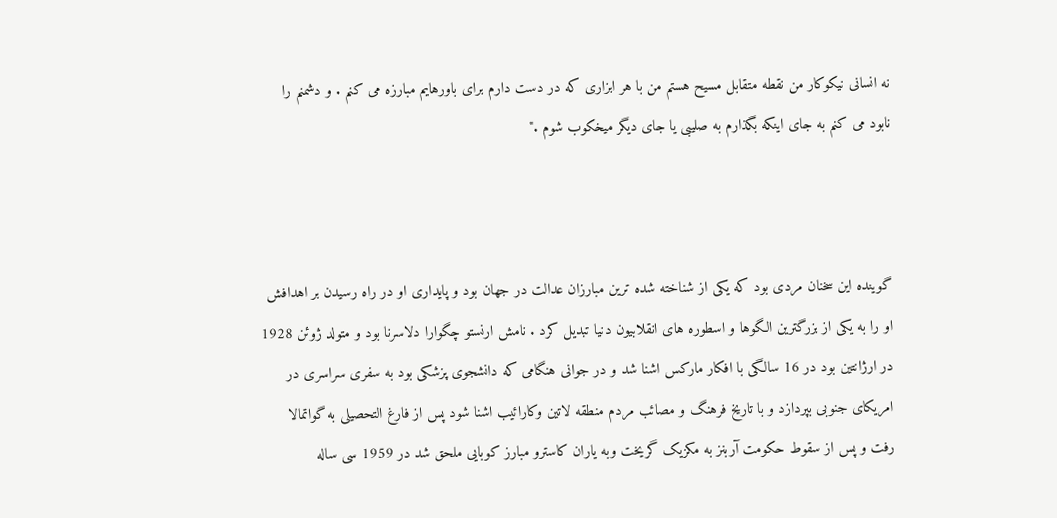نه انسانی نیکوکار من نقطه متقابل مسیح هستم من با هر ابزاری که در دست دارم برای باورهایم مبارزه می کنم . و دشمنم را نابود می کنم به جای اینکه بگذارم به صلیبی یا جای دیگر میخکوب شوم ."



گوینده این سخنان مردی بود که یکی از شناخته شده ترین مبارزان عدالت در جهان بود و پایداری او در راه رسیدن بر اهدافش او را به یکی از بزرگترین الگوها و اسطوره های انقلابیون دنیا تبدیل کرد . نامش ارنستو چگوارا دلاسرنا بود و متولد ژوئن 1928 در ارژانتین بود در 16 سالگی با افکار مارکس اشنا شد و در جوانی هنگامی که دانشجوی پزشکی بود به سفری سراسری در امریکای جنوبی بپردازد و با تاریخ فرهنگ و مصائب مردم منطقه لاتین وکارائیب اشنا شود پس از فارغ التحصیلی به گواتمالا رفت و پس از سقوط حکومت آربنز به مکزیک گریخت وبه یاران کاسترو مبارز کوبایی ملحق شد در 1959 سی ساله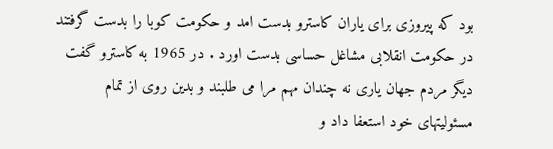بود که پیروزی برای یاران کاسترو بدست امد و حکومت کوبا را بدست گرفتند در حکومت انقلابی مشاغل حساسی بدست اورد . در 1965 به کاسترو گفت دیگر مردم جهان یاری نه چندان مهم مرا می طلبند و بدین روی از تمام مسئولیتهای خود استعفا داد و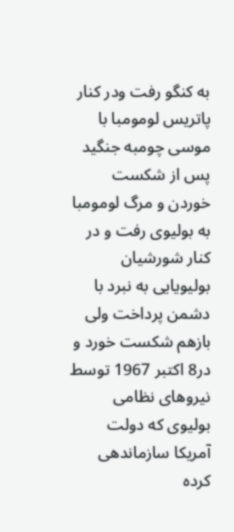به کنگو رفت ودر کنار پاتریس لومومبا با موسی چومبه جنگید پس از شکست خوردن و مرگ لومومبا به بولیوی رفت و در کنار شورشیان بولیویایی به نبرد با دشمن پرداخت ولی بازهم شکست خورد و در8 اکتبر 1967 توسط نيروهای نظامی بوليوی که دولت آمريکا سازماندهی کرده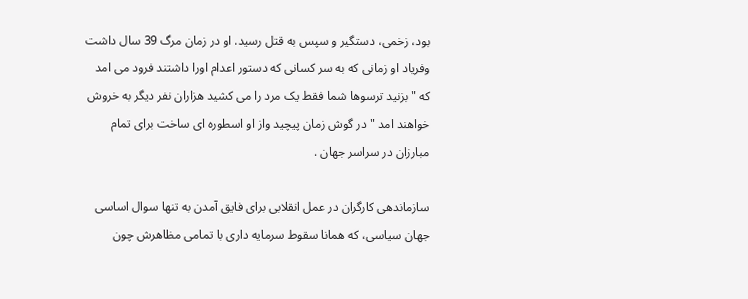بود، زخمی، دستگير و سپس به قتل رسيد. او در زمان مرگ 39 سال داشت وفریاد او زمانی که به سر کسانی که دستور اعدام اورا داشتند فرود می امد که "بزنید ترسوها شما فقط یک مرد را می کشید هزاران نفر دیگر به خروش خواهند امد " در گوش زمان پیچید واز او اسطوره ای ساخت برای تمام مبارزان در سراسر جهان .

سازماندهی کارگران در عمل انقلابی برای فايق آمدن به تنها سوال اساسی جهان سياسی، که همانا سقوط سرمايه داری با تمامی مظاهرش چون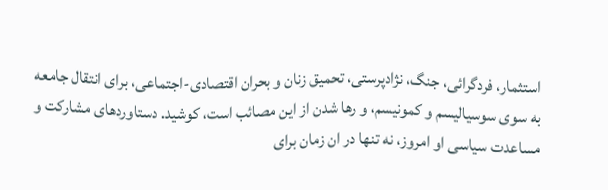استثمار، فردگرائی، جنگ، نژادپرستی، تحميق زنان و بحران اقتصادی-اجتماعی، برای انتقال جامعه به سوی سوسياليسم و کمونيسم، و رها شدن از اين مصائب است، کوشيد. دستاوردهای مشارکت و مساعدت سياسی او امروز، نه تنها در ان زمان برای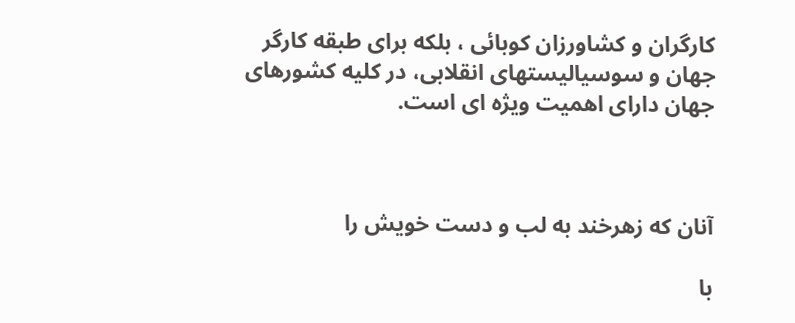کارگران و کشاورزان کوبائی ، بلکه برای طبقه کارگر جهان و سوسياليستهای انقلابی، در کليه کشورهای جهان دارای اهميت ويژه ای است.



آنان که زهرخند به لب و دست خویش را

با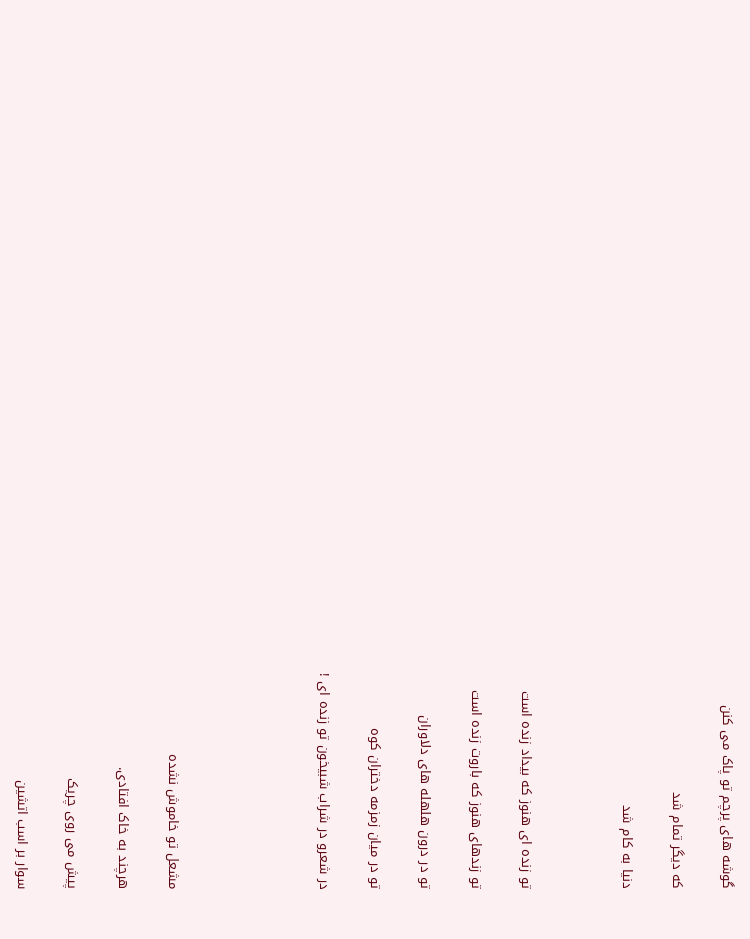گوشه های پرچم تو پاک می کنن

که دیگر تمام شد

دنیا به کام شد



تو زنده ای هنوز که بیداد زنده است

تو زندهای هنوز که باروت زنده است

تو در درون هلهله های دلاوران

تو در میان زمزمه دختران کوه

در شعرو در شراب شبیخون تو زنده ای !





مشعل تو خاموش نشده

هرچند به خاک افتادی.

پیش می روی چریک

سوار بر اسب اتشین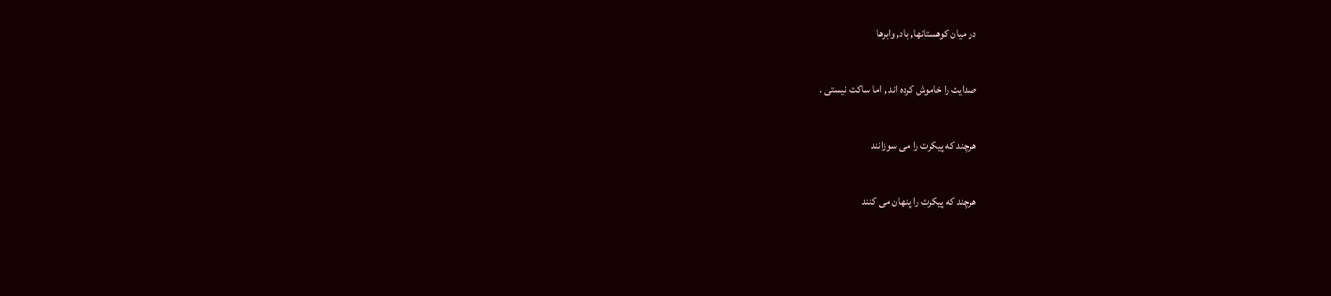در میان کوهستانها, باد, وابرها

صدایت را خاموش کرده اند , اما ساکت نیستی .

هرچند که پیکرت را می سوزانند

هرچند که پیکرت را پنهان می کنند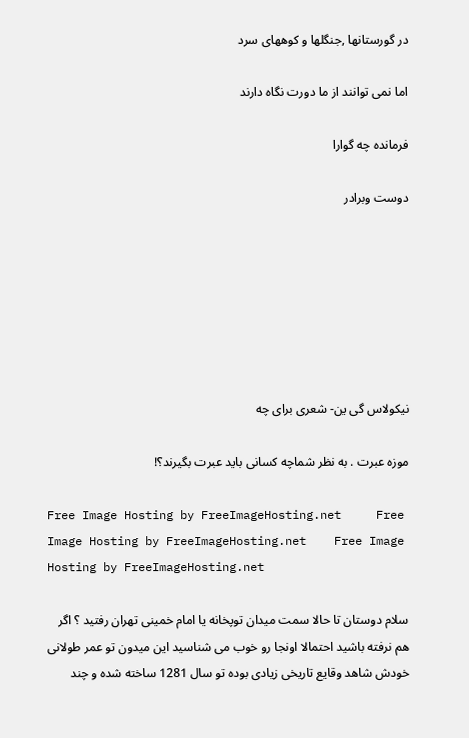در گورستانها ,جنگلها و کوههای سرد

اما نمی توانند از ما دورت نگاه دارند

فرمانده چه گوارا

دوست وبرادر







نیکولاس گی ین- شعری برای چه

موزه عبرت . به نظر شماچه کسانی باید عبرت بگیرند؟!

Free Image Hosting by FreeImageHosting.net     Free Image Hosting by FreeImageHosting.net    Free Image Hosting by FreeImageHosting.net

سلام دوستان تا حالا سمت میدان توپخانه یا امام خمینی تهران رفتید ؟ اگر هم نرفته باشید احتمالا اونجا رو خوب می شناسید این میدون تو عمر طولانی خودش شاهد وقایع تاریخی زیادی بوده تو سال 1281 ساخته شده و چند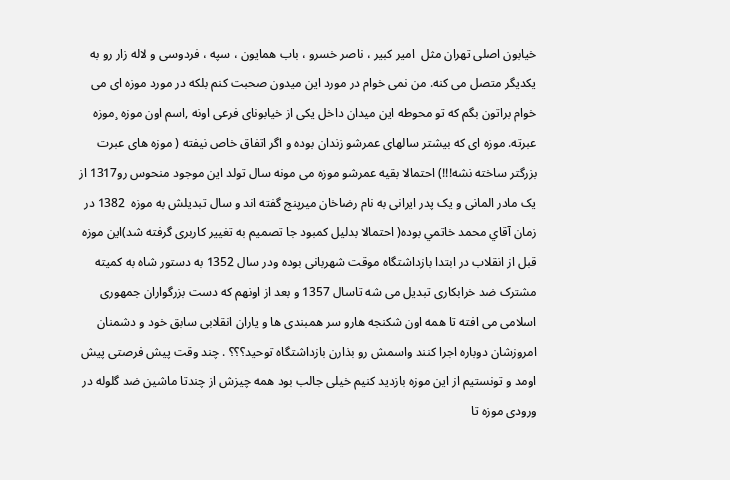خیابون اصلی تهران مثل  امير کبير ، ناصر خسرو ، باب همايون ، سپه ، فردوسی و لاله زار رو به يکديگر متصل می کنه. من نمی خوام در مورد این میدون صحبت کنم بلکه در مورد موزه ای می خوام براتون بگم که تو محوطه این میدان داخل یکی از خیابونای فرعی اونه ,اسم اون موزه ¸موزه عبرته. موزه ای که بیشتر سالهای عمرشو زندان بوده و اگر اتفاق خاص نیفته ( موزه های عبرت بزرگتر ساخته نشه!!!) احتمالا بقیه عمرشو موزه می مونه سال تولد این موجود منحوس رو1317 از یک مادر المانی و یک پدر ایرانی به نام رضاخان میرپنج گفته اند و سال تبدیلش به موزه  1382 در زمان آقاي محمد خاتمي بوده( احتمالا بدلیل کمبود جا تصمیم به تغییر کاربری گرفته شد)این موزه قبل از انقلاب در ابتدا بازداشتگاه موقت شهربانی بوده ودر سال 1352 به دستور شاه به کمیته مشترک ضد خرابکاری تبدیل می شه تاسال 1357 و بعد از اونهم که دست بزرگواران جمهوری اسلامی می افته تا همه اون شکنجه هارو سر همبندی ها و یاران انقلابی سابق خود و دشمنان امروزشان دوباره اجرا کنند واسمش رو بذارن بازداشتگاه توحید؟؟؟ . چند وقت پیش فرصتی پیش اومد و تونستیم از این موزه بازدید کنیم خیلی جالب بود همه چیزش از چندتا ماشین ضد گلوله در ورودی موزه تا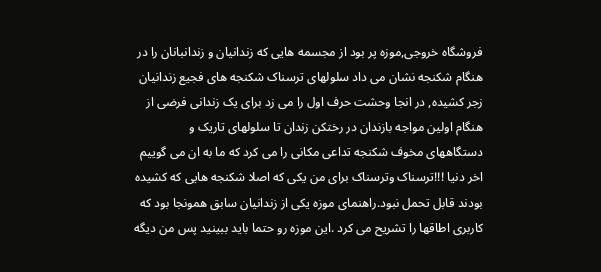فروشگاه خروجی,موزه پر بود از مجسمه هایی که زندانیان و زندانبانان را در هنگام شکنجه نشان می داد سلولهای ترسناک شکنجه های فجیع زندانیان زجر کشیده, در انجا وحشت حرف اول را می زد برای یک زندانی فرضی از هنگام اولین مواجه بازندان در رختکن زندان تا سلولهای تاریک و دستگاههای مخوف شکنجه تداعی مکانی را می کرد که ما به ان می گوییم اخر دنیا !!!ترسناک وترسناک برای من یکی که اصلا شکنجه هایی که کشیده بودند قابل تحمل نبود.راهنمای موزه یکی از زندانیان سابق همونجا بود که کاربری اطاقها را تشریح می کرد .این موزه رو حتما باید ببینید پس من دیگه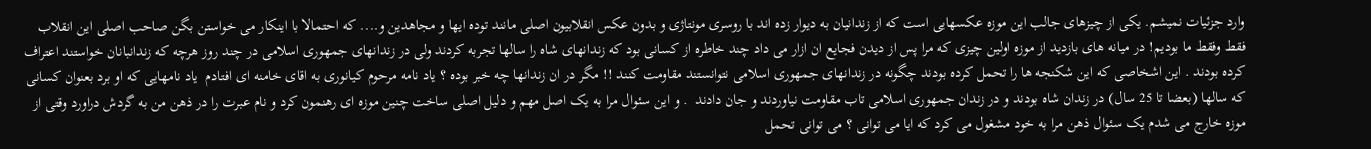وارد جزئیات نمیشم. یکی از چیزهای جالب این موزه عکسهایی است که از زندانیان به دیوار زده اند با روسری مونتاژی و بدون عکس انقلابیون اصلی مانند توده ایها و مجاهدین و.... که احتمالا با اینکار می خواستن بگن صاحب اصلی این انقلاب فقط وفقط ما بودیم! در میانه های بازدید از موزه اولین چیزی که مرا پس از دیدن فجایع ان ازار می داد چند خاطره از کسانی بود که زندانهای شاه را سالها تجربه کردند ولی در زندانهای جمهوری اسلامی در چند روز هرچه که زندانبانان خواستند اعتراف کرده بودند . این اشخاصی که این شکنجه ها را تحمل کرده بودند چگونه در زندانهای جمهوری اسلامی نتوانستند مقاومت کنند !! مگر در ان زندانها چه خبر بوده ؟ یاد نامه مرحوم کیانوری به اقای خامنه ای افتادم  یاد نامهایی که او برد بعنوان کسانی که سالها (بعضا تا 25 سال) در زندان شاه بودند و در زندان جمهوری اسلامی تاب مقاومت نیاوردند و جان دادند  . و این سئوال مرا به یک اصل مهم و دلیل اصلی ساخت چنین موزه ای رهنمون کرد و نام عبرت را در ذهن من به گردش دراورد وقتی از موزه خارج می شدم یک سئوال ذهن مرا به خود مشغول می کرد که ایا می توانی ؟ می توانی تحمل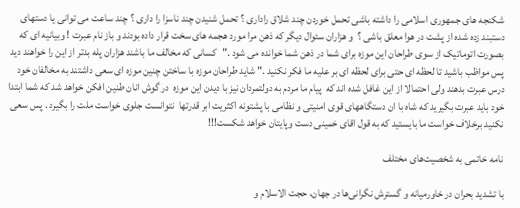شکنجه های جمهوری اسلامی را داشته باشی تحمل خوردن چند شلاق راداری ؟ تحمل شنیدن چند ناسزا را داری ؟ چند ساعت می توانی یا دستهای دستبند زده شده از پشت در هوا معلق باشی ؟  و هزاران سئوال دیگر که ذهن مرا مورد هجمه های سخت قرار داده بودند و باز نام عبرت ! وبیانیه ای که بصورت اتوماتیک از سوی طراحان این موزه برای شما در ذهن شما خوانده می شود ."کسانی که مخالف ما باشند هزاران پله بدتر از این را خواهند دید پس مواظب باشید تا لحظه ای حتی برای لحظه ای بر علیه ما فکر نکنید ." شاید طراحان موزه با ساختن چنین موزه ای سعی داشتند به مخالفان خود درس عبرت بدهند ولی احتمالا از این غافل شده اند که  پیام ما مردم به دولتمردان نیز با دیدن این موزه  در گوش انان طنین افکن خواهد شد که شما ابتدا خود باید عبرت بگیرید که شاه با ان دستگاههای قوی امنیتی و نظامی با پشتونه اکثریت ابر قدرتها  نتوانست جلوی خواست ملت را بگیرد . پس سعی نکنید برخلاف خواست ما بایستید که به قول اقای خمینی دست وپایتان خواهد شکست!!!

نامه خاتمی به شخصیت‌های مختلف

با تشدید بحران در خاورمیانه و گسترش نگرانی‌ها‌ در جهان، حجت الاسلام و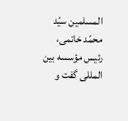المسلمین سیّد محمّد خاتمی، رئیس مؤسسه بین المللی گفت و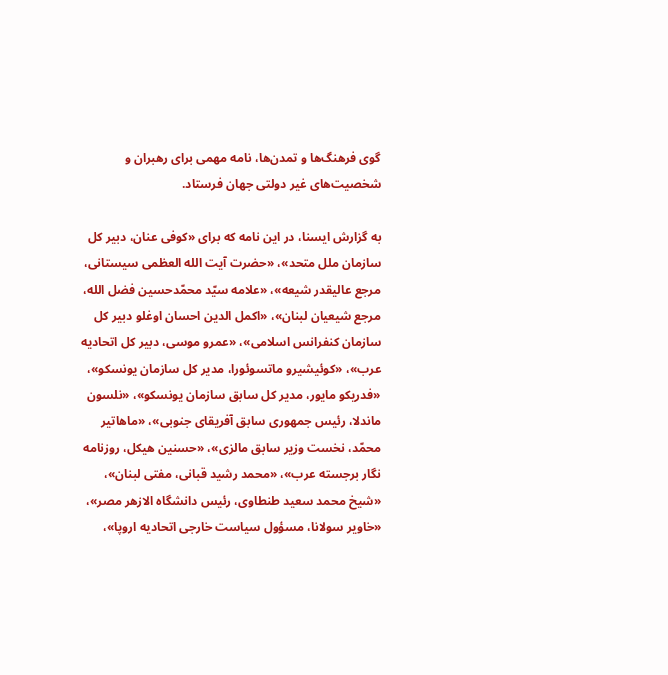گوی فرهنگ‌ها‌ و تمدن‌ها‌، نامه مهمی برای رهبران و شخصیت‌ها‌ی غیر دولتی جهان فرستاد.

به گزارش ایسنا، در این نامه که برای «کوفی عنان، دبیر کل سازمان ملل متحد»، «حضرت آیت الله العظمی سیستانی، مرجع عالیقدر شیعه»، «علامه سیّد محمّدحسین فضل الله، مرجع شیعیان لبنان»، «اکمل الدین احسان اوغلو دبیر کل سازمان کنفرانس اسلامی»، «عمرو موسی، دبیر کل اتحادیه عرب»، «کوئیشیرو ماتسوئورا، مدیر کل سازمان یونسکو»، «فدریکو مایور، مدیر کل سابق سازمان یونسکو»، «نلسون ماندلا، رئیس جمهوری سابق آفریقای جنوبی»، «ماهاتیر محمّد، نخست وزیر سابق مالزی»، «حسنین هیكل، روزنامه نگار برجسته عرب»، «محمد رشید قبانی، مفتی لبنان»، «شیخ محمد سعید طنطاوی، رئیس دانشگاه الازهر مصر»، «خاویر سولانا، مسؤول سیاست خارجی اتحادیه اروپا»،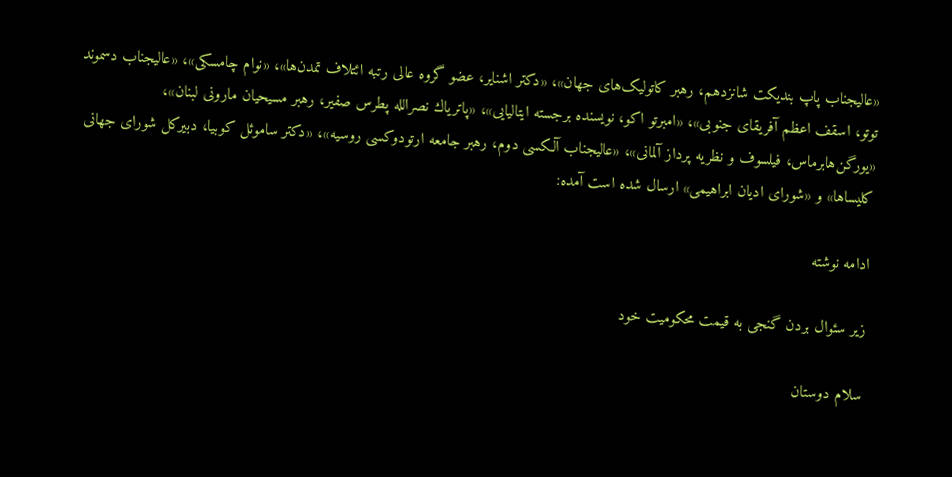«عالیجناب پاپ بندیکت شانزدهم، رهبر کاتولیک‌ها‌ی جهان»، «دکتر اشنایر، عضو گروه عالی رتبه ائتلاف تمدن‌ها‌»، «نوام چامسكی»، «عالیجناب دسموند توتو، اسقف اعظم آفریقای جنوبی»، «امبرتو اکو، نویسنده برجسته ایتالیایی»، «پاتریاك نصرالله پطرس صفیر، رهبر مسیحیان مارونی لبنان»، «یورگن‌ها‌برماس، فیلسوف و نظریه پرداز آلمانی»، «عالیجناب آلکسی دوم، رهبر جامعه ارتودوکسی روسیه»، «دکتر ساموئل کوبیا، دبیرکل شورای جهانی کلیساها» و «شورای ادیان ابراهیمی» ارسال شده است آمده:

ادامه نوشته

زیر سئوال بردن گنجی به قیمت محکومیت خود

سلام دوستان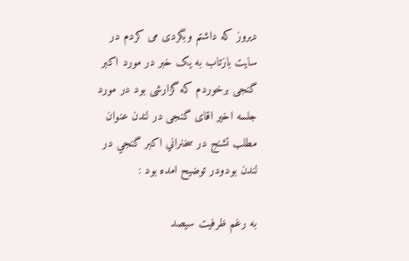دیروز که داشتم وبگردی می کردم در سایت بازتاب به یک خبر در مورد اکبر گنجی برخوردم که گزارشی بود در مورد جلسه اخیر اقای گنجی در لندن عنوان مطلب تشنج در سخنراني اكبر گنجي در لندن بودودر توضیح امده بود :

به رغم ظرفيت سيصد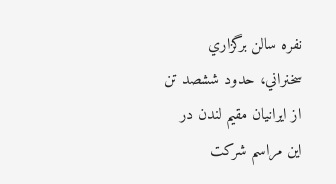نفره سالن برگزاري سخنراني، حدود ششصد تن از ايرانيان مقيم لندن در اين مراسم شركت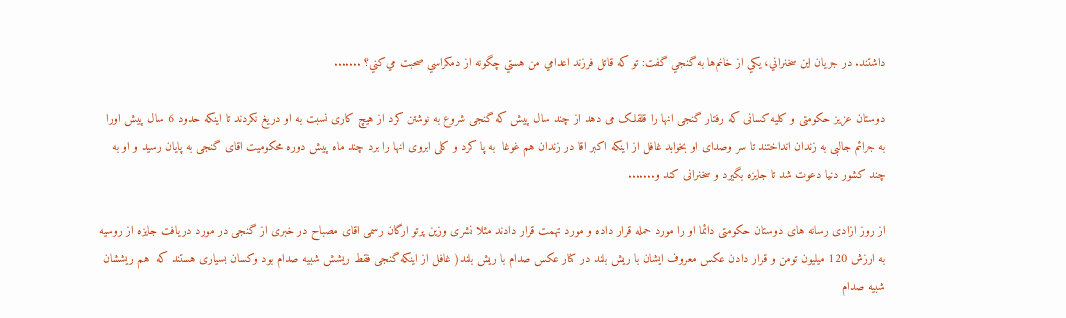داشتند. در جريان اين سخنراني، يكي از خانم‌ها به گنجي گفت: تو كه قاتل فرزند اعدامي من هستي چگونه از دمكراسي صحبت مي‌كني؟ .......

دوستان عزیز حکومتی و کلیه کسانی که رفتار گنجی انها را قلقلک می دهد از چند سال پیش که گنجی شروع به نوشتن کرد از هیچ کاری نسبت به او دریغ نکردند تا اینکه حدود 6 سال پیش اورا به جرائم جالبی به زندان انداختند تا سر وصدای او بخوابد غافل از اینکه اکبر اقا در زندان هم غوغا  به پا کرد و کلی ابروی انها را برد چند ماه پیش دوره محکومیت اقای گنجی به پایان رسید و او به چند کشور دنیا دعوت شد تا جایزه بگیرد و سخنرانی کند و.......

از روز ازادی رسانه های دوستان حکومتی دائما او را مورد حمله قرار داده و مورد تهمت قرار دادند مثلا نشری وزین پرتو ارگان رسمی اقای مصباح در خبری از گنجی در مورد دریافت جایزه از روسیه به ارزش 120 میلیون تومن و قرار دادن عکس معروف ایشان با ریش بلند در کنار عکس صدام با ریش بلند( غافل از اینکه گنجی فقط ریشش شبیه صدام بود وکسان بسیاری هستند که  هم ریششان شبیه صدام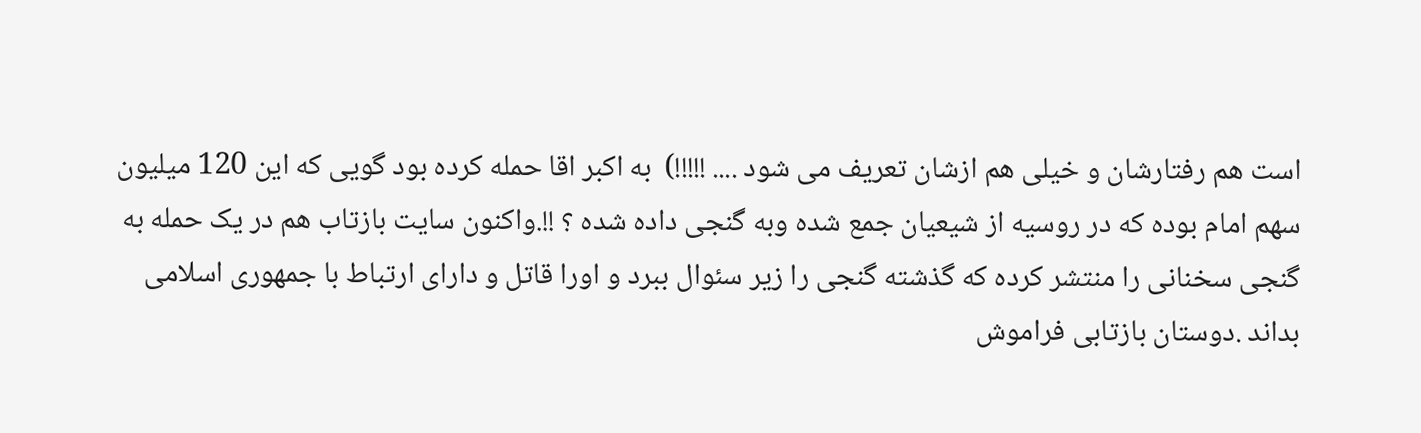است هم رفتارشان و خیلی هم ازشان تعریف می شود .... !!!!!)  به اکبر اقا حمله کرده بود گویی که این 120 میلیون سهم امام بوده که در روسیه از شیعیان جمع شده وبه گنجی داده شده ؟ !!.واکنون سایت بازتاب هم در یک حمله به گنجی سخنانی را منتشر کرده که گذشته گنجی را زیر سئوال ببرد و اورا قاتل و دارای ارتباط با جمهوری اسلامی بداند .دوستان بازتابی فراموش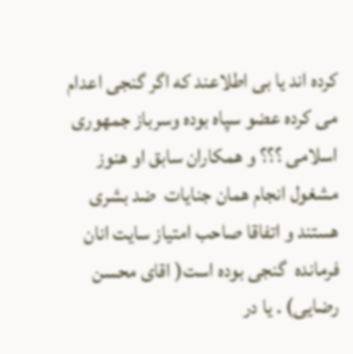کرده اند یا بی اطلاعند که اگر گنجی اعدام می کرده عضو سپاه بوده وسرباز جمهوری اسلامی ؟؟؟ و همکاران سابق او هنوز مشغول انجام همان جنایات  ضد بشری هستند و اتفاقا صاحب امتیاز سایت انان فرمانده  گنجی بوده است( اقای محسن رضایی) . یا در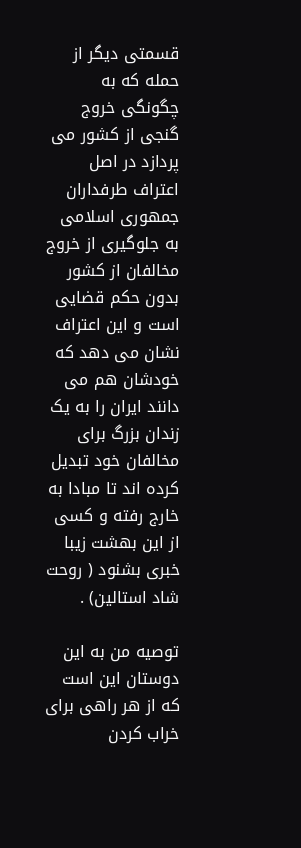قسمتی دیگر از حمله که به چگونگی خروج گنجی از کشور می پردازد در اصل اعتراف طرفداران جمهوری اسلامی به جلوگیری از خروج مخالفان از کشور بدون حکم قضایی است و این اعتراف نشان می دهد که خودشان هم می دانند ایران را به یک زندان بزرگ برای مخالفان خود تبدیل کرده اند تا مبادا به خارج رفته و کسی از این بهشت زیبا خبری بشنود ( روحت شاد استالین) .

توصیه من به این دوستان این است که از هر راهی برای خراب کردن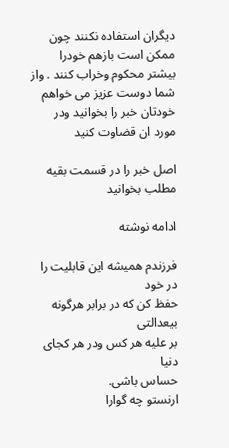دیگران استفاده نکنند چون ممکن است بازهم خودرا بیشتر محکوم وخراب کنند . واز شما دوست عزیز می خواهم خودتان خبر را بخوانید ودر مورد ان قضاوت کنید

اصل خبر را در قسمت بقیه مطلب بخوانید

ادامه نوشته

فرزندم همیشه این قابلیت را در خود
حفظ کن که در برابر هرگونه بیعدالتی
بر علیه هر کس ودر هر کجای دنیا
حساس باشی.
ارنستو چه گوارا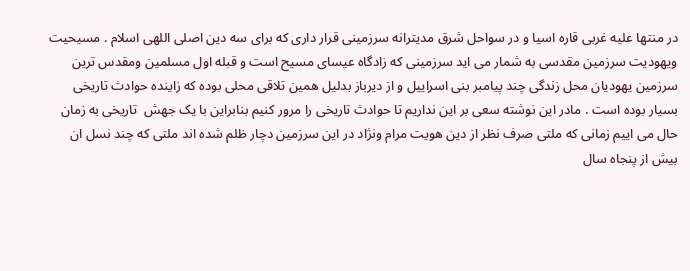در منتها علیه غربی قاره اسیا و در سواحل شرق مدیترانه سرزمینی قرار داری که برای سه دین اصلی اللهی اسلام . مسیحیت ویهودیت سرزمین مقدسی به شمار می اید سرزمینی که زادگاه عیسای مسیح است و قبله اول مسلمین ومقدس ترین سرزمین یهودیان محل زندگی چند پیامبر بنی اسراییل و از دیرباز بدلیل همین تلاقی محلی بوده که زاینده حوادث تاریخی بسیار بوده است . مادر این نوشته سعی بر این نداریم تا حوادث تاریخی را مرور کنیم بنابراین با یک جهش  تاریخی به زمان حال می اییم زمانی که ملتی صرف نظر از دین هویت مرام ونژاد در این سرزمین دچار ظلم شده اند ملتی که چند نسل ان بیش از پنجاه سال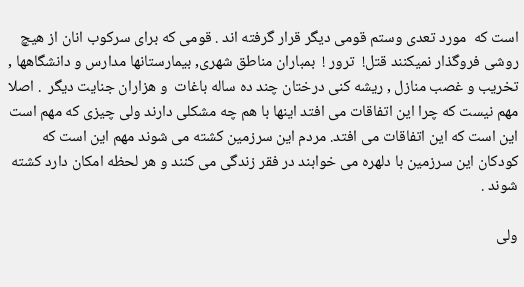است که  مورد تعدی وستم قومی دیگر قرار گرفته اند . قومی که برای سرکوب انان از هیچ روشی فروگذار نمیکنند قتل!  ترور !  بمباران مناطق شهری, بیمارستانها مدارس و دانشگاهها , تخریب و غصب منازل , ریشه کنی درختان چند ده ساله باغات  و هزاران جنایت دیگر  . اصلا مهم نیست که چرا این اتفاقات می افتد اینها با هم چه مشکلی دارند ولی چیزی که مهم است این است که این اتفاقات می افتد. مردم این سرزمین کشته می شوند مهم این است که کودکان این سرزمین با دلهره می خوابند در فقر زندگی می کنند و هر لحظه امکان دارد کشته شوند .

ولی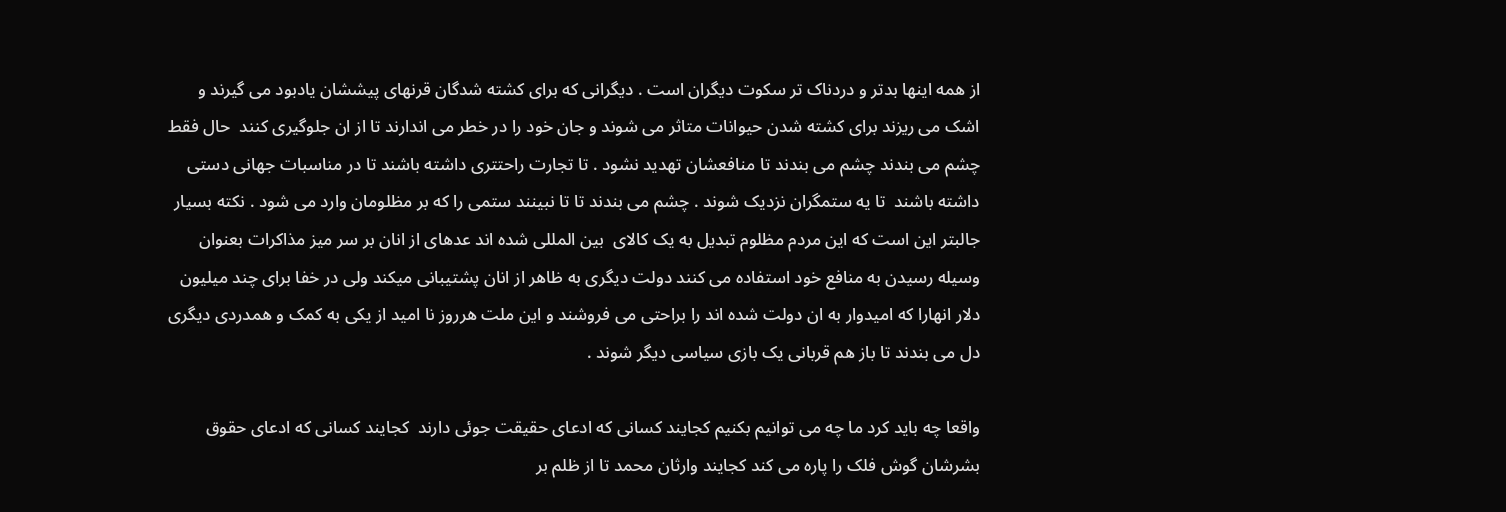از همه اینها بدتر و دردناک تر سکوت دیگران است . دیگرانی که برای کشته شدگان قرنهای پیششان یادبود می گیرند و اشک می ریزند برای کشته شدن حیوانات متاثر می شوند و جان خود را در خطر می اندارند تا از ان جلوگیری کنند  حال فقط چشم می بندند چشم می بندند تا منافعشان تهدید نشود . تا تجارت راحتتری داشته باشند تا در مناسبات جهانی دستی داشته باشند  تا یه ستمگران نزدیک شوند . چشم می بندند تا تا نبینند ستمی را که بر مظلومان وارد می شود . نکته بسیار جالبتر این است که این مردم مظلوم تبدیل به یک کالای  بین المللی شده اند عدهای از انان بر سر میز مذاکرات بعنوان وسیله رسیدن به منافع خود استفاده می کنند دولت دیگری به ظاهر از انان پشتیبانی میکند ولی در خفا برای چند میلیون دلار انهارا که امیدوار به ان دولت شده اند را براحتی می فروشند و این ملت هرروز نا امید از یکی به کمک و همدردی دیگری دل می بندند تا باز هم قربانی یک بازی سیاسی دیگر شوند .

واقعا چه باید کرد ما چه می توانیم بکنیم کجایند کسانی که ادعای حقیقت جوئی دارند  کجایند کسانی که ادعای حقوق بشرشان گوش فلک را پاره می کند کجایند وارثان محمد تا از ظلم بر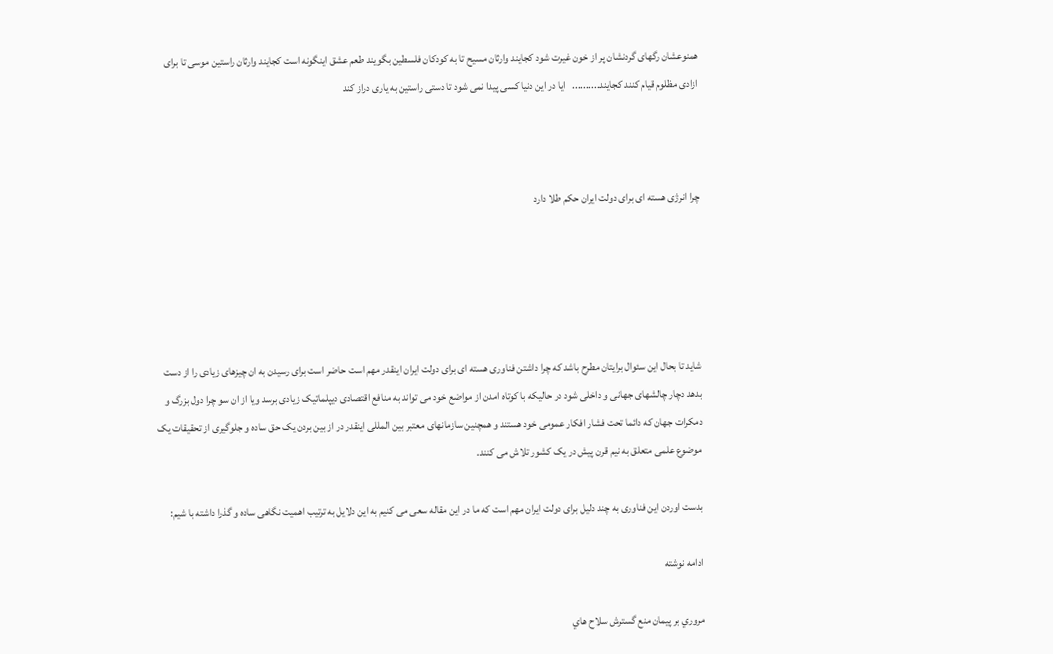همنوعشان رگهای گردنشان پر از خون غیرت شود کجایند وارثان مسیح تا به کودکان فلسطین بگویند طعم عشق اینگونه است کجایند وارثان راستین موسی تا برای ازادی مظلوم قیام کنند کجایند..........   ایا در این دنیا کسی پیدا نمی شود تا دستی راستین به یاری دراز کند



چرا انرژی هسته ای برای دولت ایران حکم طلا دارد





شاید تا بحال این سئوال برایتان مطرح باشد که چرا داشتن فناوری هسته ای برای دولت ایران اینقدر مهم است حاضر است برای رسیدن به ان چیزهای زیادی را از دست بدهد دچار چالشهای جهانی و داخلی شود در حالیکه با کوتاه امدن از مواضع خود می تواند به منافع اقتصادی دیپلماتیک زیادی برسد ویا از ان سو چرا دول بزرگ و دمکرات جهان که دائما تحت فشار افکار عمومی خود هستند و همچنین سازمانهای معتبر بین المللی اینقدر در از بین بردن یک حق ساده و جلوگیری از تحقیقات یک موضوع علمی متعلق به نیم قرن پیش در یک کشور تلاش می کنند.

بدست اوردن این فناوری به چند دلیل برای دولت ایران مهم است که ما در این مقاله سعی می کنیم به این دلایل به ترتیب اهمیت نگاهی ساده و گذرا داشته با شیم:

ادامه نوشته

مروري بر پيمان منع گسترش سلاح هاي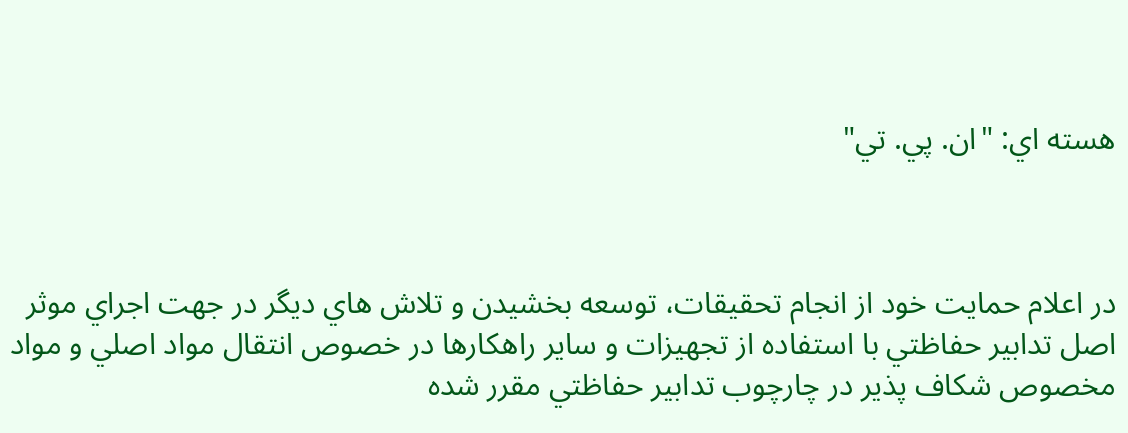هسته اي: "ان. پي. تي"



در اعلام حمايت خود از انجام تحقيقات، توسعه بخشيدن و تلاش هاي ديگر در جهت اجراي موثر اصل تدابير حفاظتي با استفاده از تجهيزات و ساير راهكارها در خصوص انتقال مواد اصلي و مواد مخصوص شكاف پذير در چارچوب تدابير حفاظتي مقرر شده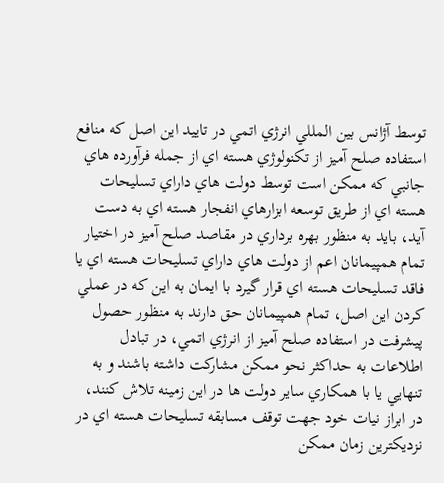توسط آژانس بين المللي انرژي اتمي در تاييد اين اصل كه منافع استفاده صلح آميز از تكنولوژي هسته اي از جمله فرآورده هاي جانبي كه ممكن است توسط دولت هاي داراي تسليحات هسته اي از طريق توسعه ابزارهاي انفجار هسته اي به دست آيد، بايد به منظور بهره برداري در مقاصد صلح آميز در اختيار تمام همپيمانان اعم از دولت هاي داراي تسليحات هسته اي يا فاقد تسليحات هسته اي قرار گيرد با ايمان به اين كه در عملي كردن اين اصل، تمام همپيمانان حق دارند به منظور حصول پيشرفت در استفاده صلح آميز از انرژي اتمي، در تبادل اطلاعات به حداكثر نحو ممكن مشاركت داشته باشند و به تنهايي يا با همكاري ساير دولت ها در اين زمينه تلاش كنند، در ابراز نيات خود جهت توقف مسابقه تسليحات هسته اي در نزديكترين زمان ممكن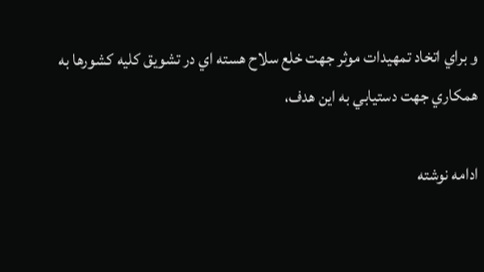و براي اتخاد تمهيدات موثر جهت خلع سلاح هسته اي در تشويق كليه كشورها به همكاري جهت دستيابي به اين هدف،

ادامه نوشته